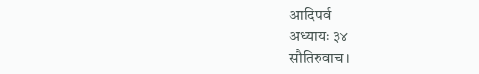आदिपर्व
अध्यायः ३४
सौतिरुवाच।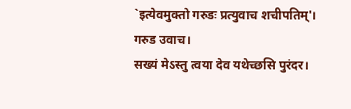`इत्येवमुक्तो गरुडः प्रत्युवाच शचीपतिम्'।
गरुड उवाच।
सख्यं मेऽस्तु त्वया देव यथेच्छसि पुरंदर।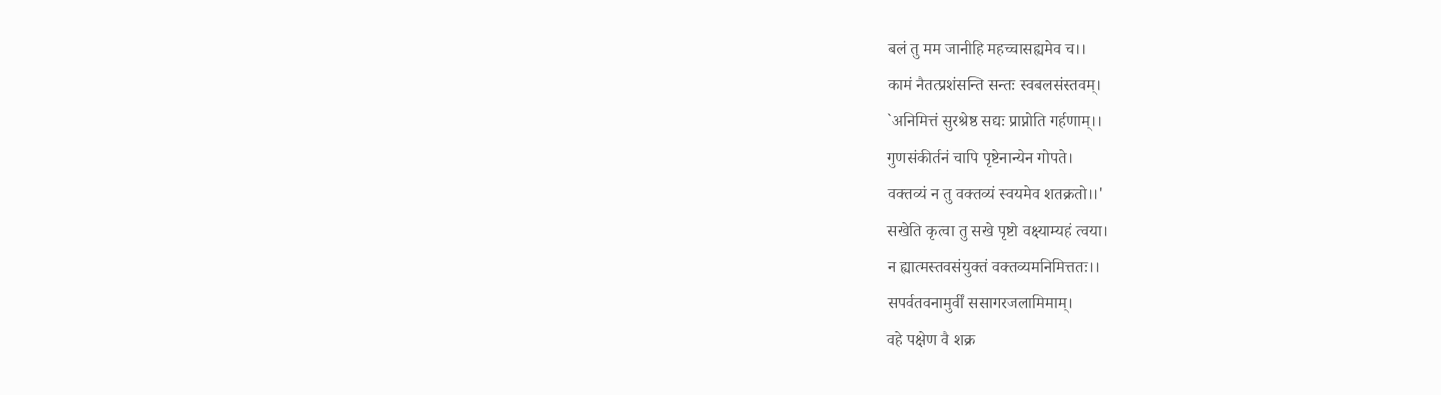बलं तु मम जानीहि महच्चासह्यमेव च।।
कामं नैतत्प्रशंसन्ति सन्तः स्वबलसंस्तवम्।
`अनिमित्तं सुरश्रेष्ठ सद्यः प्राप्नोति गर्हणाम्।।
गुणसंकीर्तनं चापि पृष्टेनान्येन गोपते।
वक्तव्यं न तु वक्तव्यं स्वयमेव शतक्रतो।।'
सखेति कृत्वा तु सखे पृष्टो वक्ष्याम्यहं त्वया।
न ह्यात्मस्तवसंयुक्तं वक्तव्यमनिमित्ततः।।
सपर्वतवनामुर्वीं ससागरजलामिमाम्।
वहे पक्षेण वै शक्र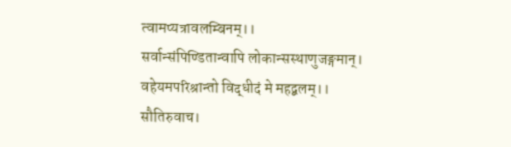त्वामप्यत्रावलम्बिनम्।।
सर्वान्संपिण्डितान्वापि लोकान्सस्थाणुजङ्गमान्।
वहेयमपरिश्रान्तो विद्धीदं मे महद्बलम्।।
सौतिरुवाच।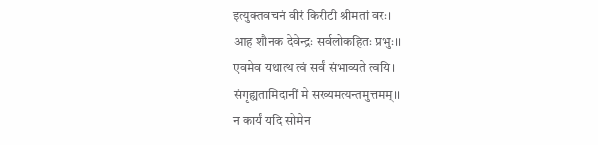इत्युक्तवचनं वीरं किरीटी श्रीमतां वरः।
आह शौनक देवेन्द्रः सर्वलोकहितः प्रभुः।।
एवमेव यथात्थ त्वं सर्वं संभाव्यते त्वयि।
संगृह्यतामिदानीं मे सख्यमत्यन्तमुत्तमम्।।
न कार्यं यदि सोमेन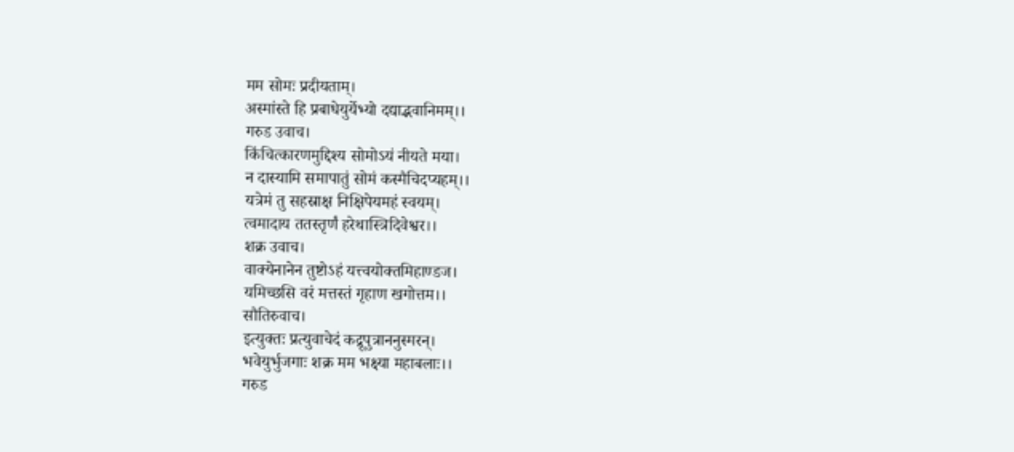मम सोमः प्रदीयताम्।
अस्मांस्ते हि प्रबाधेयुर्येभ्यो दद्याद्भवानिमम्।।
गरुड उवाच।
किंचित्कारणमुद्दिश्य सोमोऽयं नीयते मया।
न दास्यामि समापातुं सोमं कस्मैचिदप्यहम्।।
यत्रेमं तु सहस्राक्ष निक्षिपेयमहं स्वयम्।
त्वमादाय ततस्तृर्णं हरेथास्त्रिदिवेश्वर।।
शक्र उवाच।
वाक्येनानेन तुष्टोऽहं यत्त्वयोक्तमिहाण्डज।
यमिच्छसि वरं मत्तस्तं गृहाण खगोत्तम।।
सौतिरुवाच।
इत्युक्तः प्रत्युवाचेदं कद्रूपुत्राननुस्मरन्।
भवेयुर्भुजगाः शक्र मम भक्ष्या महाबलाः।।
गरुड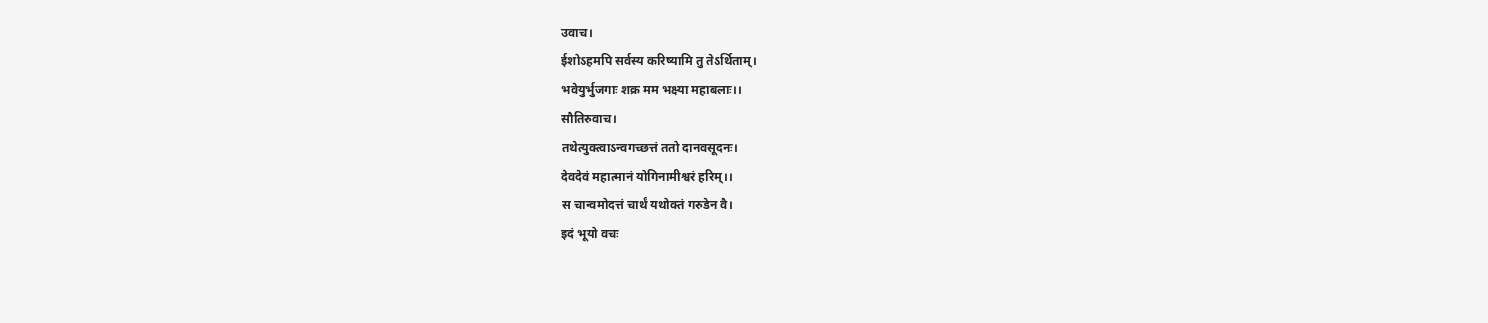उवाच।
ईशोऽहमपि सर्वस्य करिष्यामि तु तेऽर्थिताम्।
भवेयुर्भुजगाः शक्र मम भक्ष्या महाबलाः।।
सौतिरुवाच।
तथेत्युक्त्वाऽन्वगच्छत्तं ततो दानवसूदनः।
देवदेवं महात्मानं योगिनामीश्वरं हरिम्।।
स चान्वमोदत्तं चार्थं यथोक्तं गरुडेन वै।
इदं भूयो वचः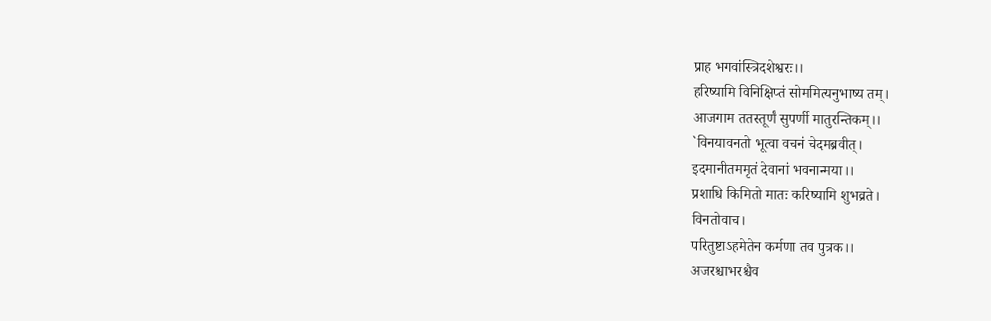प्राह भगवांस्त्रिदशेश्वरः।।
हरिष्यामि विनिक्षिप्तं सोममित्यनुभाष्य तम्।
आजगाम ततस्तूर्णं सुपर्णी मातुरन्तिकम्।।
`विनयावनतो भूत्वा वचनं चेदमब्रवीत्।
इदमानीतममृतं देवानां भवनान्मया।।
प्रशाधि किमितो मातः करिष्यामि शुभव्रते।
विनतोवाच।
परितुष्टाऽहमेतेन कर्मणा तव पुत्रक।।
अजरश्चाभरश्चैव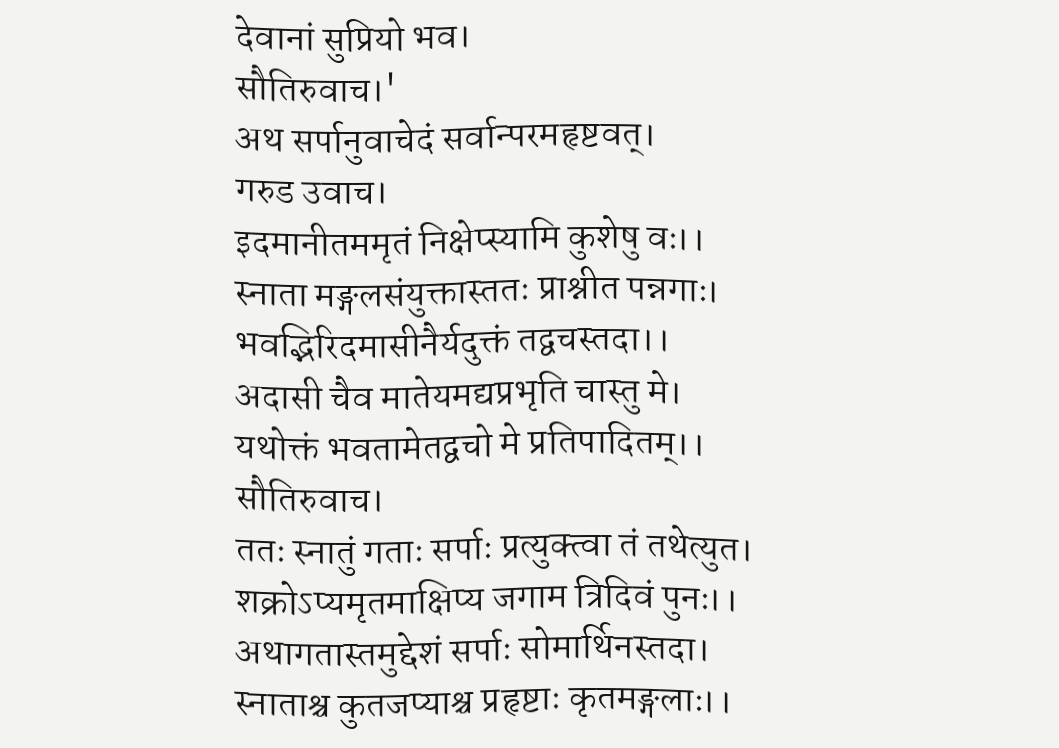देवानां सुप्रियो भव।
सौतिरुवाच।'
अथ सर्पानुवाचेदं सर्वान्परमहृष्टवत्।
गरुड उवाच।
इदमानीतममृतं निक्षेप्स्यामि कुशेषु वः।।
स्नाता मङ्गलसंयुक्तास्ततः प्राश्नीत पन्नगाः।
भवद्भिरिदमासीनैर्यदुक्तं तद्वचस्तदा।।
अदासी चैव मातेयमद्यप्रभृति चास्तु मे।
यथोक्तं भवतामेतद्वचो मे प्रतिपादितम्।।
सौतिरुवाच।
ततः स्नातुं गताः सर्पाः प्रत्युक्त्वा तं तथेत्युत।
शक्रोऽप्यमृतमाक्षिप्य जगाम त्रिदिवं पुनः।।
अथागतास्तमुद्देशं सर्पाः सोमार्थिनस्तदा।
स्नाताश्च कुतजप्याश्च प्रहृष्टाः कृतमङ्गलाः।।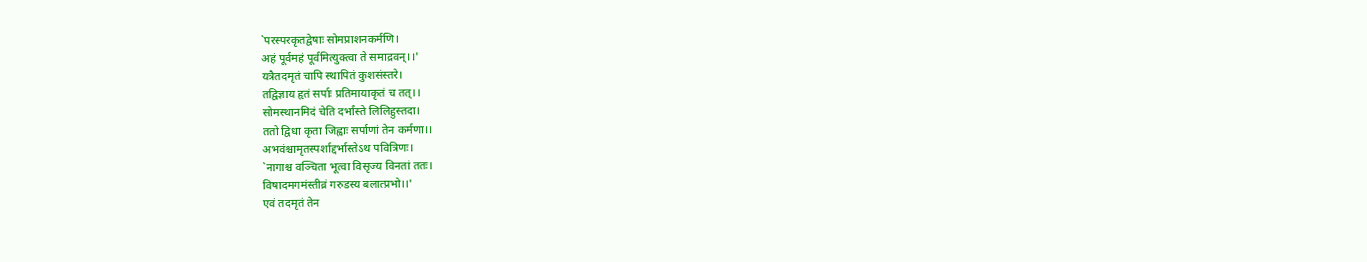`परस्परकृतद्वेषाः सोमप्राशनकर्मणि।
अहं पूर्वमहं पूर्वमित्युक्त्वा ते समाद्रवन्।।'
यत्रैतदमृतं चापि स्थापितं कुशसंस्तरे।
तद्विज्ञाय हृतं सर्पाः प्रतिमायाकृतं च तत्।।
सोमस्थानमिदं चेति दर्भांस्ते लिलिहुस्तदा।
ततो द्विधा कृता जिह्वाः सर्पाणां तेन कर्मणा।।
अभवंश्चामृतस्पर्शाद्दर्भास्तेऽथ पवित्रिणः।
`नागाश्च वञ्चिता भूत्वा विसृज्य विनतां ततः।
विषादमगमंस्तीव्रं गरुडस्य बलात्प्रभो।।'
एवं तदमृतं तेन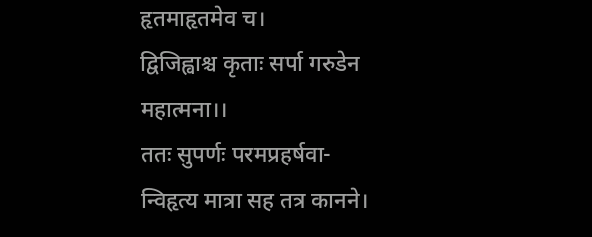हृतमाहृतमेव च।
द्विजिह्वाश्च कृताः सर्पा गरुडेन महात्मना।।
ततः सुपर्णः परमप्रहर्षवा-
न्विहृत्य मात्रा सह तत्र कानने।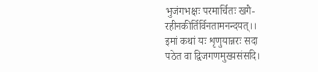भुजंगभक्षः परमार्चितः खगै-
रहीनकीर्तिर्विनतामनन्दयत्।।
इमां कथां यः शृणुयान्नरः सदा
पठेत वा द्विजगणमुख्यसंसदि।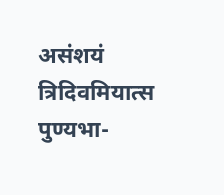असंशयं त्रिदिवमियात्स पुण्यभा-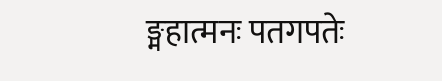ङ्महात्मनः पतगपतेः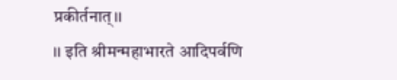प्रकीर्तनात्।।
।। इति श्रीमन्महाभारते आदिपर्वणि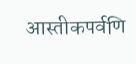आस्तीकपर्वणि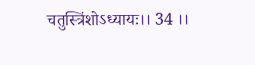चतुस्त्रिंशोऽध्यायः।। 34 ।।